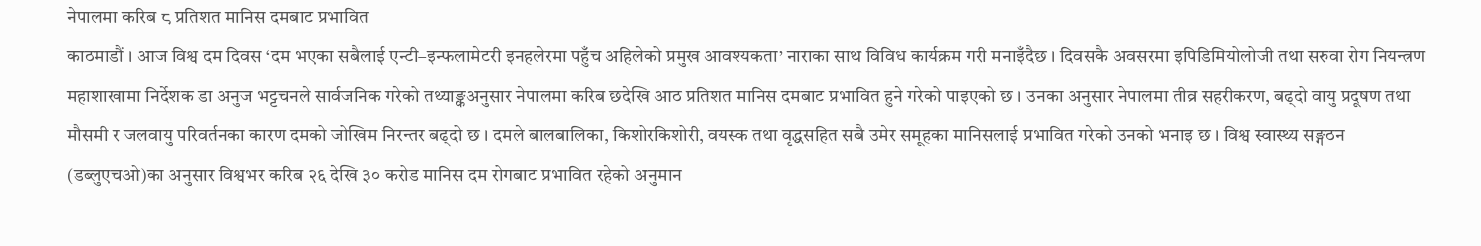नेपालमा करिब ८ प्रतिशत मानिस दमबाट प्रभावित
काठमाडौं । आज विश्व दम दिवस ‘दम भएका सबैलाई एन्टी–इन्फलामेटरी इनहलेरमा पहुँच अहिलेको प्रमुख आवश्यकता’ नाराका साथ विविध कार्यक्रम गरी मनाइँदैछ । दिवसकै अवसरमा इपिडिमियोलोजी तथा सरुवा रोग नियन्त्रण महाशाखामा निर्देशक डा अनुज भट्टचनले सार्वजनिक गरेको तथ्याङ्कअनुसार नेपालमा करिब छदेखि आठ प्रतिशत मानिस दमबाट प्रभावित हुने गरेको पाइएको छ । उनका अनुसार नेपालमा तीव्र सहरीकरण, बढ्दो वायु प्रदूषण तथा मौसमी र जलवायु परिवर्तनका कारण दमको जोखिम निरन्तर बढ्दो छ । दमले बालबालिका, किशोरकिशोरी, वयस्क तथा वृद्धसहित सबै उमेर समूहका मानिसलाई प्रभावित गरेको उनको भनाइ छ । विश्व स्वास्थ्य सङ्गठन (डब्लुएचओ)का अनुसार विश्वभर करिब २६ देखि ३० करोड मानिस दम रोगबाट प्रभावित रहेको अनुमान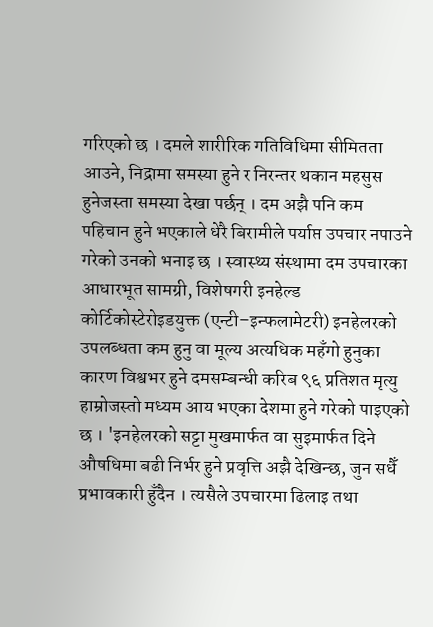गरिएको छ । दमले शारीरिक गतिविधिमा सीमितता आउने, निद्रामा समस्या हुने र निरन्तर थकान महसुस हुनेजस्ता समस्या देखा पर्छन् । दम अझै पनि कम पहिचान हुने भएकाले धेरै बिरामीले पर्याप्त उपचार नपाउने गरेको उनको भनाइ छ । स्वास्थ्य संस्थामा दम उपचारका आधारभूत सामग्री, विशेषगरी इनहेल्ड कोर्टिकोस्टेरोइडयुक्त (एन्टी–इन्फलामेटरी) इनहेलरको उपलब्धता कम हुनु वा मूल्य अत्यधिक महँगो हुनुका कारण विश्वभर हुने दमसम्बन्धी करिब ९६ प्रतिशत मृत्यु हाम्रोजस्तो मध्यम आय भएका देशमा हुने गरेको पाइएको छ । 'इनहेलरको सट्टा मुखमार्फत वा सुइमार्फत दिने औषधिमा बढी निर्भर हुने प्रवृत्ति अझै देखिन्छ, जुन सधैँ प्रभावकारी हुँदैन । त्यसैले उपचारमा ढिलाइ तथा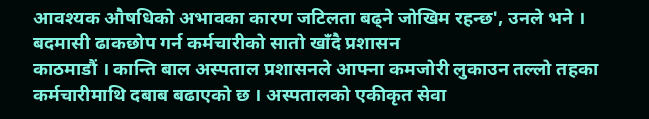आवश्यक औषधिको अभावका कारण जटिलता बढ्ने जोखिम रहन्छ', उनले भने ।
बदमासी ढाकछोप गर्न कर्मचारीको सातो खाँदै प्रशासन
काठमाडौं । कान्ति बाल अस्पताल प्रशासनले आफ्ना कमजोरी लुकाउन तल्लो तहका कर्मचारीमाथि दबाब बढाएको छ । अस्पतालको एकीकृत सेवा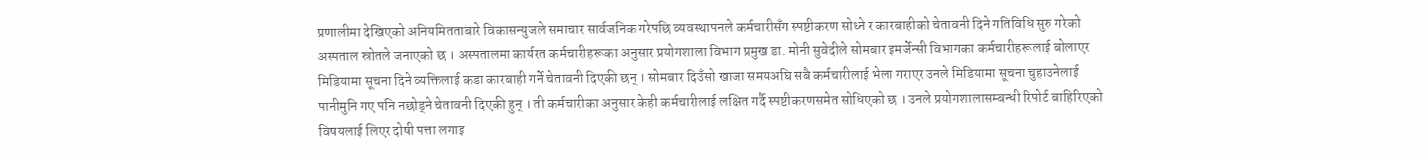प्रणालीमा देखिएको अनियमितताबारे विकासन्युजले समाचार सार्वजनिक गरेपछि व्यवस्थापनले कर्मचारीसँग स्पष्टीकरण सोध्ने र कारबाहीको चेतावनी दिने गतिविधि सुरु गरेको अस्पताल स्रोतले जनाएको छ । अस्पतालमा कार्यरत कर्मचारीहरूका अनुसार प्रयोगशाला विभाग प्रमुख डा. मोनी सुवेदीले सोमबार इमर्जेन्सी विभागका कर्मचारीहरूलाई बोलाएर मिडियामा सूचना दिने व्यक्तिलाई कडा कारबाही गर्ने चेतावनी दिएकी छन् । सोमबार दिउँसो खाजा समयअघि सबै कर्मचारीलाई भेला गराएर उनले मिडियामा सूचना चुहाउनेलाई पानीमुनि गए पनि नछोड्ने चेतावनी दिएकी हुन् । ती कर्मचारीका अनुसार केही कर्मचारीलाई लक्षित गर्दै स्पष्टीकरणसमेत सोधिएको छ । उनले प्रयोगशालासम्बन्धी रिपोर्ट बाहिरिएको विषयलाई लिएर दोषी पत्ता लगाइ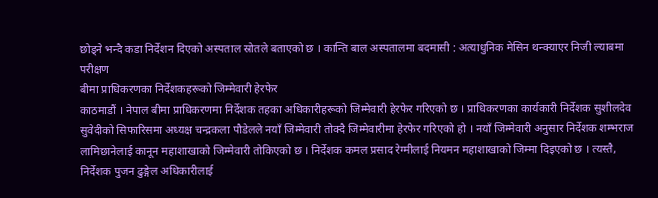छोड्ने भन्दै कडा निर्देशन दिएको अस्पताल स्रोतले बताएको छ । कान्ति बाल अस्पतालमा बदमासी : अत्याधुनिक मेसिन थन्क्याएर निजी ल्याबमा परीक्षण
बीमा प्राधिकरणका निर्देशकहरूको जिम्मेवारी हेरफेर
काठमाडौं । नेपाल बीमा प्राधिकरणमा निर्देशक तहका अधिकारीहरूको जिम्मेवारी हेरफेर गरिएको छ । प्राधिकरणका कार्यकारी निर्देशक सुशीलदेव सुवेदीको सिफारिसमा अध्यक्ष चन्द्रकला पौडेलले नयाँ जिम्मेवारी तोक्दै जिम्मेवारीमा हेरफेर गरिएको हो । नयाँ जिम्मेवारी अनुसार निर्देशक शम्भराज लामिछानेलाई कानून महाशाखाको जिम्मेवारी तोकिएको छ । निर्देशक कमल प्रसाद रेग्मीलाई नियमन महाशाखाको जिम्मा दिइएको छ । त्यस्तै, निर्देशक पुजन ढुङ्गेल अधिकारीलाई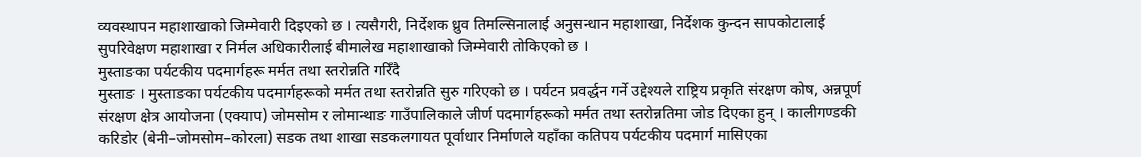व्यवस्थापन महाशाखाको जिम्मेवारी दिइएको छ । त्यसैगरी, निर्देशक ध्रुव तिमल्सिनालाई अनुसन्धान महाशाखा, निर्देशक कुन्दन सापकोटालाई सुपरिवेक्षण महाशाखा र निर्मल अधिकारीलाई बीमालेख महाशाखाको जिम्मेवारी तोकिएको छ ।
मुस्ताङका पर्यटकीय पदमार्गहरू मर्मत तथा स्तरोन्नति गरिँदै
मुस्ताङ । मुस्ताङका पर्यटकीय पदमार्गहरूको मर्मत तथा स्तरोन्नति सुरु गरिएको छ । पर्यटन प्रवर्द्धन गर्ने उद्देश्यले राष्ट्रिय प्रकृति संरक्षण कोष, अन्नपूर्ण संरक्षण क्षेत्र आयोजना (एक्याप) जोमसोम र लोमान्थाङ गाउँपालिकाले जीर्ण पदमार्गहरूको मर्मत तथा स्तरोन्नतिमा जोड दिएका हुन् । कालीगण्डकी करिडोर (बेनी–जोमसोम–कोरला) सडक तथा शाखा सडकलगायत पूर्वाधार निर्माणले यहाँका कतिपय पर्यटकीय पदमार्ग मासिएका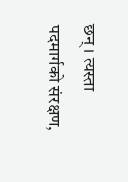छन् । त्यस्ता पदमार्गको संरक्षण,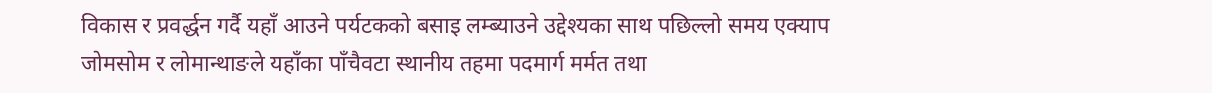विकास र प्रवर्द्धन गर्दै यहाँ आउने पर्यटकको बसाइ लम्ब्याउने उद्देश्यका साथ पछिल्लो समय एक्याप जोमसोम र लोमान्थाङले यहाँका पाँचैवटा स्थानीय तहमा पदमार्ग मर्मत तथा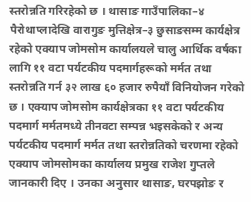स्तरोन्नति गरिरहेको छ । थासाङ गाउँपालिका–४ पैरोथाप्लादेखि वारागुङ मुत्तिक्षेत्र–३ छुसाङसम्म कार्यक्षेत्र रहेको एक्याप जोमसोम कार्यालयले चालु आर्थिक वर्षका लागि ११ वटा पर्यटकीय पदमार्गहरूको मर्मत तथा स्तरोन्नति गर्न ३२ लाख ६० हजार रुपैयाँ विनियोजन गरेको छ । एक्याप जोमसोम कार्यक्षेत्रका ११ वटा पर्यटकीय पदमार्ग मर्मतमध्ये तीनवटा सम्पन्न भइसकेको र अन्य पर्यटकीय पदमार्ग मर्मत तथा स्तरोन्नतिको चरणमा रहेको एक्याप जोमसोमका कार्यालय प्रमुख राजेश गुप्तले जानकारी दिए । उनका अनुसार थासाङ, घरपझोङ र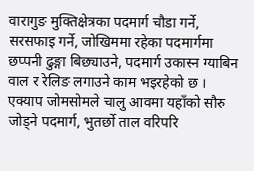वारागुङ मुक्तिक्षेत्रका पदमार्ग चौडा गर्ने, सरसफाइ गर्ने, जोखिममा रहेका पदमार्गमा छप्पनी ढुङ्गा बिछ्याउने, पदमार्ग उकास्न ग्याबिन वाल र रेलिङ लगाउने काम भइरहेको छ । एक्याप जोमसोमले चालु आवमा यहाँको सौरु जोड्ने पदमार्ग, भुतर्छो ताल वरिपरि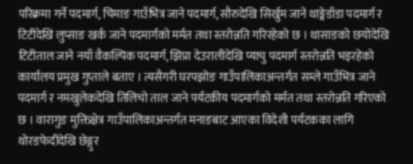परिक्रमा गर्ने पदमार्ग, चिमाङ गाउँभित्र जाने पदमार्ग, सौरुदेखि सिर्खुम जाने थाङ्मेडाँडा पदमार्ग र टिटीदेखि लुप्साङ खर्क जाने पदमार्गको मर्मत तथा स्तरोन्नति गरिरहेको छ । थासाङको छयोदेखि टिटीताल जाने नयाँ वैकल्पिक पदमार्ग, झिप्रा देउरालीदेखि प्याचु पदमार्ग स्तरोन्नति भइरहेको कार्यालय प्रमुख गुप्ताले बताए । त्यसैगरी घरपझोङ गाउँपालिकाअन्तर्गत सम्ले गाउँभित्र जाने पदमार्ग र नमखुलेकदेखि तिलिचो ताल जाने पर्यटकीय पदमार्गको मर्मत तथा स्तरोन्नति गरिएको छ । वारागुङ मुक्तिक्षेत्र गाउँपालिकाअन्तर्गत मनाङबाट आएका विदेशी पर्यटकका लागि थोरङफेदीदेखि छेङ्गुर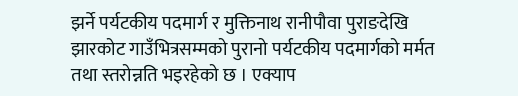झर्ने पर्यटकीय पदमार्ग र मुक्तिनाथ रानीपौवा पुराङदेखि झारकोट गाउँभित्रसम्मको पुरानो पर्यटकीय पदमार्गको मर्मत तथा स्तरोन्नति भइरहेको छ । एक्याप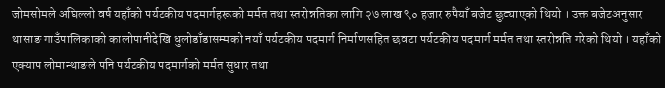जोमसोमले अघिल्लो वर्ष यहाँको पर्यटकीय पदमार्गहरूको मर्मत तथा स्तरोन्नतिका लागि २७ लाख ९० हजार रुपैयाँ बजेट छुट्याएको थियो । उक्त बजेटअनुसार थासाङ गाउँपालिकाको कालोपानीदेखि धुलोडाँडासम्मको नयाँ पर्यटकीय पदमार्ग निर्माणसहित छवटा पर्यटकीय पदमार्ग मर्मत तथा स्तरोन्नति गरेको थियो । यहाँको एक्याप लोमान्थाङले पनि पर्यटकीय पदमार्गको मर्मत सुधार तथा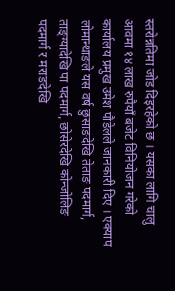स्तरोन्नतिमा जोड दिइरहेको छ । यसका लागि चालु आवमा १४ लाख रुपैयाँ बजेट विनियोजन गरेको कार्यालय प्रमुख उमेश पौडेलले जानकारी दिए । एक्याप लोमान्थाङले यस वर्ष छुसाङदेखि तेताङ पदमार्ग, ताङ्ग्यादेखि पा पदमार्ग, छोसेरदेखि कोन्जोलिङ पदमार्ग र मराङदेखि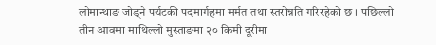लोमान्थाङ जोड्ने पर्यटकी पदमार्गहमा मर्मत तथा स्तरोन्नति गरिरहेको छ । पछिल्लो तीन आवमा माथिल्लो मुस्ताङमा २० किमी दूरीमा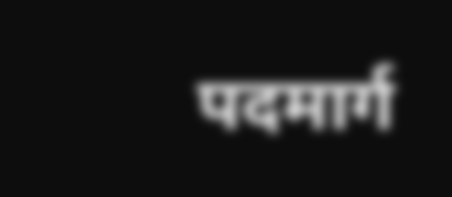पदमार्ग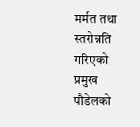मर्मत तथा स्तरोन्नति गरिएको प्रमुख पौडेलको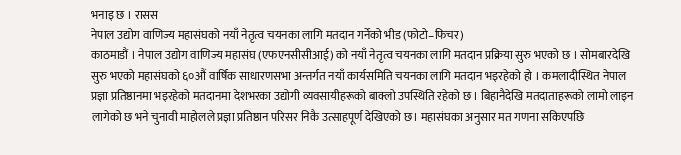भनाइ छ । रासस
नेपाल उद्योग वाणिज्य महासंघको नयाँ नेतृत्व चयनका लागि मतदान गर्नेको भीड (फोटो–फिचर)
काठमाडौं । नेपाल उद्योग वाणिज्य महासंघ (एफएनसीसीआई) को नयाँ नेतृत्व चयनका लागि मतदान प्रक्रिया सुरु भएको छ । सोमबारदेखि सुरु भएको महासंघको ६०औं वार्षिक साधारणसभा अन्तर्गत नयाँ कार्यसमिति चयनका लागि मतदान भइरहेको हो । कमलादीस्थित नेपाल प्रज्ञा प्रतिष्ठानमा भइरहेको मतदानमा देशभरका उद्योगी व्यवसायीहरूको बाक्लो उपस्थिति रहेको छ । बिहानैदेखि मतदाताहरूको लामो लाइन लागेको छ भने चुनावी माहोलले प्रज्ञा प्रतिष्ठान परिसर निकै उत्साहपूर्ण देखिएको छ। महासंघका अनुसार मत गणना सकिएपछि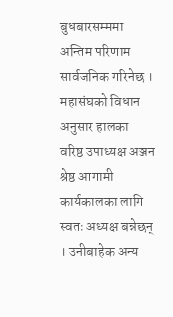बुधबारसम्ममा अन्तिम परिणाम सार्वजनिक गरिनेछ । महासंघको विधान अनुसार हालका वरिष्ठ उपाध्यक्ष अञ्जन श्रेष्ठ आगामी कार्यकालका लागि स्वतः अध्यक्ष बन्नेछन् । उनीबाहेक अन्य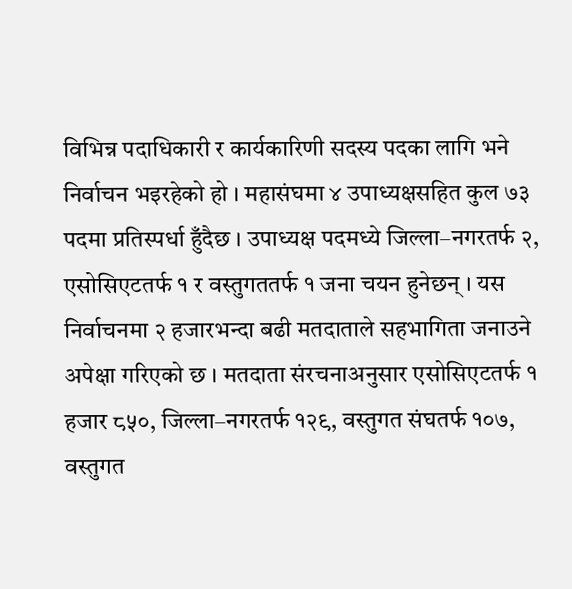विभिन्न पदाधिकारी र कार्यकारिणी सदस्य पदका लागि भने निर्वाचन भइरहेको हो । महासंघमा ४ उपाध्यक्षसहित कुल ७३ पदमा प्रतिस्पर्धा हुँदैछ । उपाध्यक्ष पदमध्ये जिल्ला–नगरतर्फ २, एसोसिएटतर्फ १ र वस्तुगततर्फ १ जना चयन हुनेछन् । यस निर्वाचनमा २ हजारभन्दा बढी मतदाताले सहभागिता जनाउने अपेक्षा गरिएको छ । मतदाता संरचनाअनुसार एसोसिएटतर्फ १ हजार ८५०, जिल्ला–नगरतर्फ १२९, वस्तुगत संघतर्फ १०७, वस्तुगत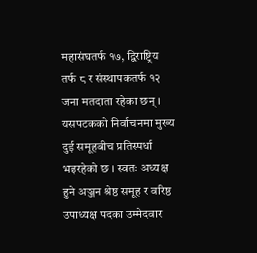महासंघतर्फ १७, द्विराष्ट्रिय तर्फ ८ र संस्थापकतर्फ १२ जना मतदाता रहेका छन् । यसपटकको निर्वाचनमा मुख्य दुई समूहबीच प्रतिस्पर्धा भइरहेको छ । स्वतः अध्यक्ष हुने अञ्जन श्रेष्ठ समूह र वरिष्ठ उपाध्यक्ष पदका उम्मेदवार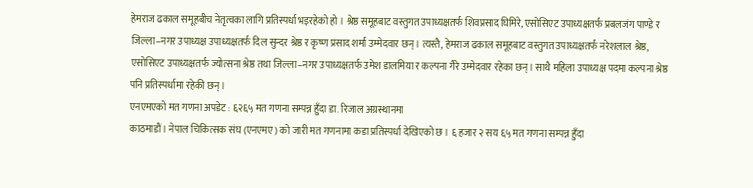हेमराज ढकाल समूहबीच नेतृत्वका लागि प्रतिस्पर्धा भइरहेको हो । श्रेष्ठ समूहबाट वस्तुगत उपाध्यक्षतर्फ शिवप्रसाद घिमिरे, एसोसिएट उपाध्यक्षतर्फ प्रबलजंग पाण्डे र जिल्ला–नगर उपाध्यक्ष उपाध्यक्षतर्फ दिल सुन्दर श्रेष्ठ र कृष्ण प्रसाद शर्मा उम्मेदवार छन् । त्यस्तै, हेमराज ढकाल समूहबाट वस्तुगत उपाध्यक्षतर्फ नरेशलाल श्रेष्ठ, एसोसिएट उपाध्यक्षतर्फ ज्योत्सना श्रेष्ठ तथा जिल्ला–नगर उपाध्यक्षतर्फ उमेश डालमिया र कल्पना गैरे उम्मेदवार रहेका छन् । साथै महिला उपाध्यक्ष पदमा कल्पना श्रेष्ठ पनि प्रतिस्पर्धामा रहेकी छन् ।
एनएमएको मत गणना अपडेट : ६२६५ मत गणना सम्पन्न हुँदा डा. रिजाल अग्रस्थानमा
काठमाडौं । नेपाल चिकित्सक संघ (एनएमए) को जारी मत गणनामा कडा प्रतिस्पर्धा देखिएको छ । ६ हजार २ सय ६५ मत गणना सम्पन्न हुँदा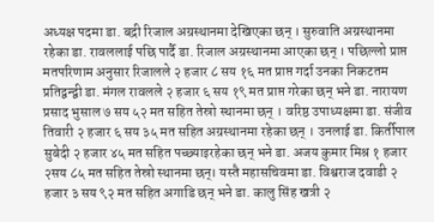अध्यक्ष पदमा डा. बद्री रिजाल अग्रस्थानमा देखिएका छन् । सुरुवाति अग्रस्थानमा रहेका डा. रावललाई पछि पार्दै डा. रिजाल अग्रस्थानमा आएका छन् । पछिल्लो प्राप्त मतपरिणाम अनुसार रिजालले २ हजार ८ सय १६ मत प्राप्त गर्दा उनका निकटतम प्रतिद्वन्द्वी डा. मंगल रावलले २ हजार ६ सय १९ मत प्राप्त गरेका छन् भने डा. नारायण प्रसाद भुसाल ७ सय ५२ मत सहित तेस्रो स्थानमा छन् । वरिष्ठ उपाध्यक्षमा डा. संजीव तिवारी २ हजार ६ सय ३५ मत सहित अग्रस्थानमा रहेका छन् । उनलाई डा. किर्तीपाल सुबेदी २ हजार ४५ मत सहित पच्छ्याइरहेका छन् भने डा. अजय कुमार मिश्र १ हजार २सय ८५ मत सहित तेस्रो स्थानमा छन्। यस्तै महासचिवमा डा. विश्वराज दवाडी २ हजार ३ सय ९२ मत सहित अगाडि छन् भने डा. कालु सिंह खत्री २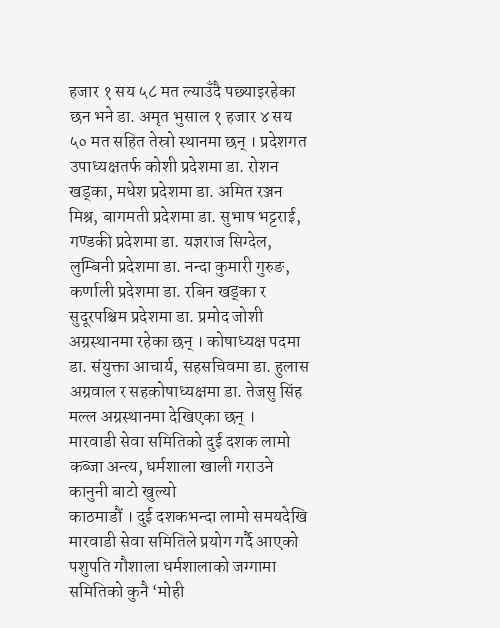हजार १ सय ५८ मत ल्याउँदै पछ्याइरहेका छन भने डा. अमृत भुसाल १ हजार ४ सय ५० मत सहित तेस्रो स्थानमा छन् । प्रदेशगत उपाध्यक्षतर्फ कोशी प्रदेशमा डा. रोशन खड्का, मधेश प्रदेशमा डा. अमित रञ्जन मिश्र, बागमती प्रदेशमा डा. सुभाष भट्टराई, गण्डकी प्रदेशमा डा. यज्ञराज सिग्देल, लुम्बिनी प्रदेशमा डा. नन्दा कुमारी गुरुङ, कर्णाली प्रदेशमा डा. रबिन खड्का र सुदूरपश्चिम प्रदेशमा डा. प्रमोद जोशी अग्रस्थानमा रहेका छन् । कोषाध्यक्ष पदमा डा. संयुक्ता आचार्य, सहसचिवमा डा. हुलास अग्रवाल र सहकोषाध्यक्षमा डा. तेजसु सिंह मल्ल अग्रस्थानमा देखिएका छन् ।
मारवाडी सेवा समितिको दुई दशक लामो कब्जा अन्त्य, धर्मशाला खाली गराउने कानुनी बाटो खुल्यो
काठमाडौं । दुई दशकभन्दा लामो समयदेखि मारवाडी सेवा समितिले प्रयोग गर्दै आएको पशुपति गौशाला धर्मशालाको जग्गामा समितिको कुनै ‘मोही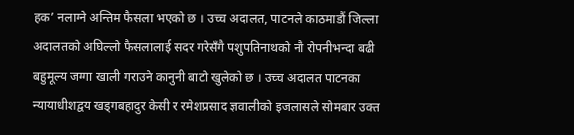हक’ नलाग्ने अन्तिम फैसला भएको छ । उच्च अदालत, पाटनले काठमाडौं जिल्ला अदालतको अघिल्लो फैसलालाई सदर गरेसँगै पशुपतिनाथको नौ रोपनीभन्दा बढी बहुमूल्य जग्गा खाली गराउने कानुनी बाटो खुलेको छ । उच्च अदालत पाटनका न्यायाधीशद्वय खड्गबहादुर केसी र रमेशप्रसाद ज्ञवालीको इजलासले सोमबार उक्त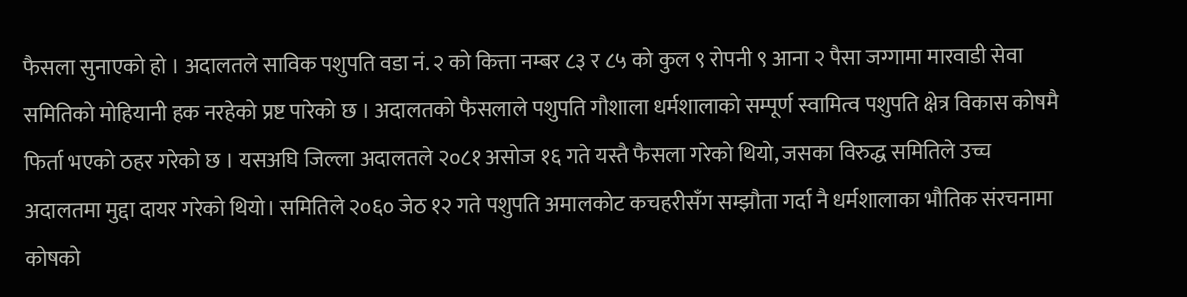फैसला सुनाएको हो । अदालतले साविक पशुपति वडा नं. २ को कित्ता नम्बर ८३ र ८५ को कुल ९ रोपनी ९ आना २ पैसा जग्गामा मारवाडी सेवा समितिको मोहियानी हक नरहेको प्रष्ट पारेको छ । अदालतको फैसलाले पशुपति गौशाला धर्मशालाको सम्पूर्ण स्वामित्व पशुपति क्षेत्र विकास कोषमै फिर्ता भएको ठहर गरेको छ । यसअघि जिल्ला अदालतले २०८१ असोज १६ गते यस्तै फैसला गरेको थियो, जसका विरुद्ध समितिले उच्च अदालतमा मुद्दा दायर गरेको थियो। समितिले २०६० जेठ १२ गते पशुपति अमालकोट कचहरीसँग सम्झौता गर्दा नै धर्मशालाका भौतिक संरचनामा कोषको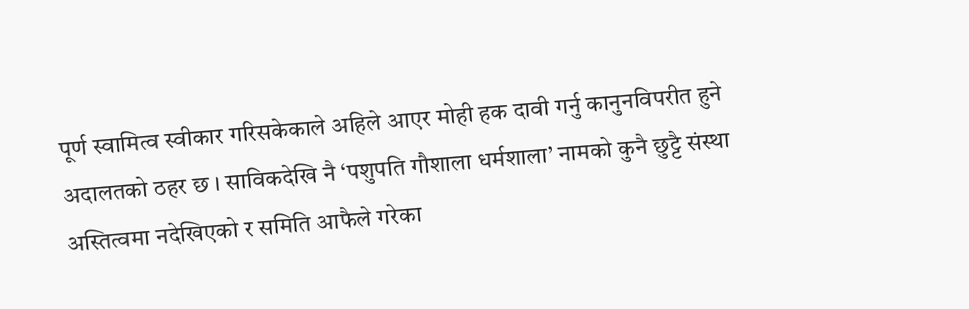पूर्ण स्वामित्व स्वीकार गरिसकेकाले अहिले आएर मोही हक दावी गर्नु कानुनविपरीत हुने अदालतको ठहर छ । साविकदेखि नै ‘पशुपति गौशाला धर्मशाला’ नामको कुनै छुट्टै संस्था अस्तित्वमा नदेखिएको र समिति आफैले गरेका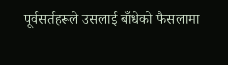पूर्वसर्तहरूले उसलाई बाँधेको फैसलामा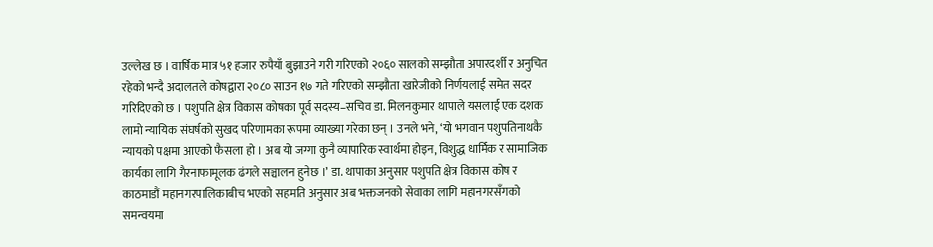उल्लेख छ । वार्षिक मात्र ५१ हजार रुपैयाँ बुझाउने गरी गरिएको २०६० सालको सम्झौता अपारदर्शी र अनुचित रहेको भन्दै अदालतले कोषद्वारा २०८० साउन १७ गते गरिएको सम्झौता खारेजीको निर्णयलाई समेत सदर गरिदिएको छ । पशुपति क्षेत्र विकास कोषका पूर्व सदस्य–सचिव डा. मिलनकुमार थापाले यसलाई एक दशक लामो न्यायिक संघर्षको सुखद परिणामका रूपमा व्याख्या गरेका छन् । उनले भने, ‘यो भगवान पशुपतिनाथकै न्यायको पक्षमा आएको फैसला हो । अब यो जग्गा कुनै व्यापारिक स्वार्थमा होइन, विशुद्ध धार्मिक र सामाजिक कार्यका लागि गैरनाफामूलक ढंगले सञ्चालन हुनेछ ।’ डा. थापाका अनुसार पशुपति क्षेत्र विकास कोष र काठमाडौं महानगरपालिकाबीच भएको सहमति अनुसार अब भक्तजनको सेवाका लागि महानगरसँगको समन्वयमा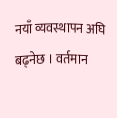नयाँ व्यवस्थापन अघि बढ्नेछ । वर्तमान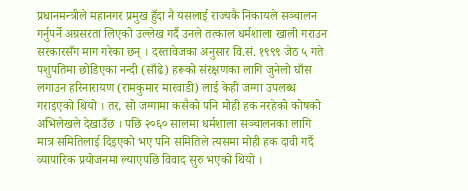प्रधानमन्त्रीले महानगर प्रमुख हुँदा नै यसलाई राज्यकै निकायले सञ्चालन गर्नुपर्ने अग्रसरता लिएको उल्लेख गर्दै उनले तत्काल धर्मशाला खाली गराउन सरकारसँग माग गरेका छन् । दस्तावेजका अनुसार वि.सं. १९९९ जेठ ५ गते पशुपतिमा छोडिएका नन्दी (साँढे) हरूको संरक्षणका लागि जुनेलो घाँस लगाउन हरिनारायण (रामकुमार मारवाडी) लाई केही जग्गा उपलब्ध गराइएको थियो । तर, सो जग्गामा कसैको पनि मोही हक नरहेको कोषको अभिलेखले देखाउँछ । पछि २०६० सालमा धर्मशाला सञ्चालनका लागि मात्र समितिलाई दिइएको भए पनि समितिले त्यसमा मोही हक दावी गर्दै व्यापारिक प्रयोजनमा ल्याएपछि विवाद सुरु भएको थियो ।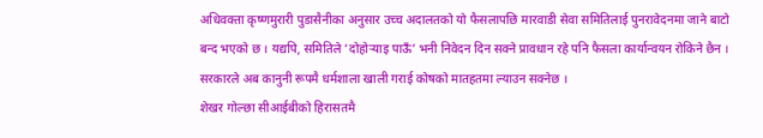अधिवक्ता कृष्णमुरारी पुडासैनीका अनुसार उच्च अदालतको यो फैसलापछि मारवाडी सेवा समितिलाई पुनरावेदनमा जाने बाटो बन्द भएको छ । यद्यपि, समितिले ‘दोहोर्‍याइ पाऊँ’ भनी निवेदन दिन सक्ने प्रावधान रहे पनि फैसला कार्यान्वयन रोकिने छैन । सरकारले अब कानुनी रूपमै धर्मशाला खाली गराई कोषको मातहतमा ल्याउन सक्नेछ ।
शेखर गोल्छा सीआईबीको हिरासतमै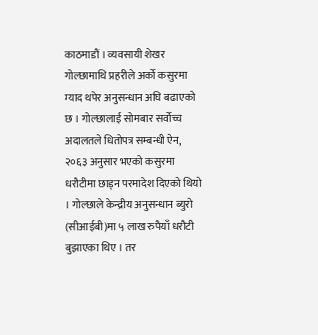काठमाडौं । व्यवसायी शेखर गोल्छामाथि प्रहरीले अर्को कसुरमा म्याद थपेर अनुसन्धान अघि बढाएको छ । गोल्छालाई सोमबार सर्वोच्च अदालतले धितोपत्र सम्बन्धी ऐन, २०६३ अनुसार भएको कसुरमा धरौटीमा छाड्न परमादेश दिएको थियो । गोल्छाले केन्द्रीय अनुसन्धान ब्युरो (सीआईबी)मा ५ लाख रुपैयाँ धरौटी बुझाएका थिए । तर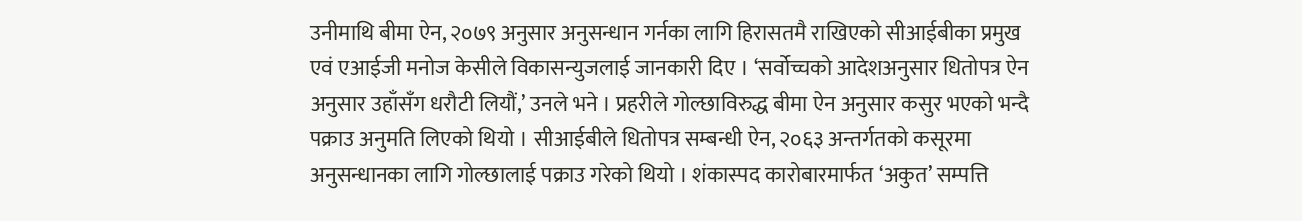उनीमाथि बीमा ऐन, २०७९ अनुसार अनुसन्धान गर्नका लागि हिरासतमै राखिएको सीआईबीका प्रमुख एवं एआईजी मनोज केसीले विकासन्युजलाई जानकारी दिए । ‘सर्वोच्चको आदेशअनुसार धितोपत्र ऐन अनुसार उहाँसँग धरौटी लियौं,’ उनले भने । प्रहरीले गोल्छाविरुद्ध बीमा ऐन अनुसार कसुर भएको भन्दै पक्राउ अनुमति लिएको थियो । सीआईबीले धितोपत्र सम्बन्धी ऐन, २०६३ अन्तर्गतको कसूरमा अनुसन्धानका लागि गोल्छालाई पक्राउ गरेको थियो । शंकास्पद कारोबारमार्फत ‘अकुत’ सम्पत्ति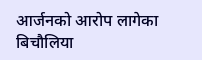आर्जनको आरोप लागेका बिचौलिया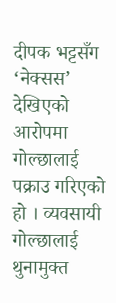दीपक भट्टसँग ‘नेक्सस’ देखिएको आरोपमा गोल्छालाई पक्राउ गरिएको हो । व्यवसायी गोल्छालाई थुनामुक्त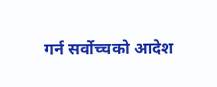गर्न सर्वोच्चको आदेश